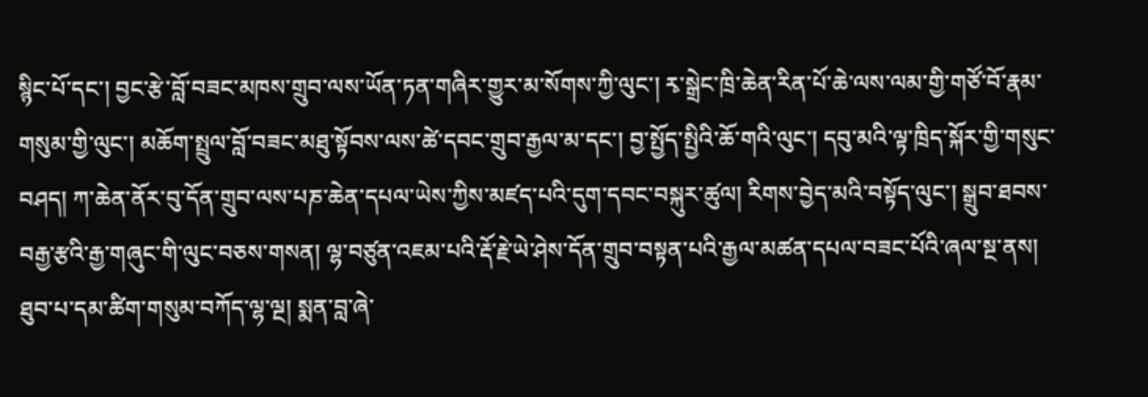སྙིང་པོ་དང་། བྱང་རྩེ་བློ་བཟང་མཁས་གྲུབ་ལས་ཡོན་ཏན་གཞིར་གྱུར་མ་སོགས་ཀྱི་ལུང་། རྭ་སྒྲེང་ཁྲི་ཆེན་རིན་པོ་ཆེ་ལས་ལམ་གྱི་གཙོ་བོ་རྣམ་གསུམ་གྱི་ལུང་། མཆོག་སྤྲུལ་བློ་བཟང་མཐུ་སྟོབས་ལས་ཚེ་དབང་གྲུབ་རྒྱལ་མ་དང་། བྱ་སྤྱོད་སྤྱིའི་ཆོ་གའི་ལུང་། དབུ་མའི་ལྟ་ཁྲིད་སྐོར་གྱི་གསུང་བཤད། ཀ་ཆེན་ནོར་བུ་དོན་གྲུབ་ལས་པཎ་ཆེན་དཔལ་ཡེས་ཀྱིས་མཛད་པའི་དུག་དབང་བསྐུར་ཚུལ། རིགས་བྱེད་མའི་བསྟོད་ལུང་། སྒྲུབ་ཐབས་བརྒྱ་རྩའི་རྒྱ་གཞུང་གི་ལུང་བཅས་གསན། ལྷ་བཙུན་འཇམ་པའི་རྡོ་རྗེ་ཡེ་ཤེས་དོན་གྲུབ་བསྟན་པའི་རྒྱལ་མཚན་དཔལ་བཟང་པོའི་ཞལ་སྔ་ནས། ཐུབ་པ་དམ་ཚིག་གསུམ་བཀོད་ལྷ་ལྔ། སྨན་བླ་ཞེ་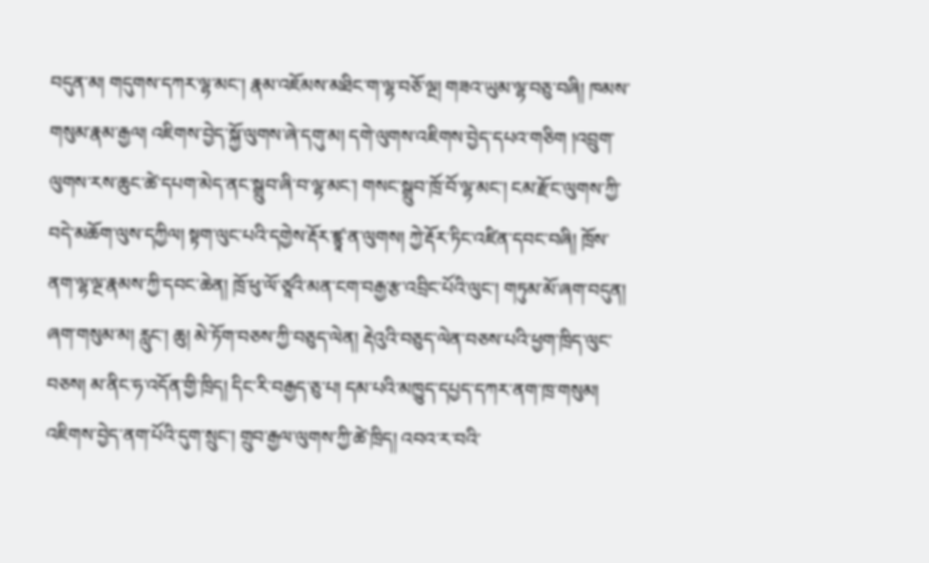བདུན་མ། གདུགས་དཀར་ལྷ་མང་། རྣམ་འཇོམས་མཐིང་ག་ལྷ་བཅོ་ལྔ། གཟའ་ཡུམ་ལྷ་བཅུ་བཞི། ཁམས་གསུམ་རྣམ་རྒྱལ། འཇིགས་བྱེད་སྐྱོ་ལུགས་ཞེ་དགུ་མ། དགེ་ལུགས་འཇིགས་བྱེད་དཔའ་གཅིག །འབྲུག་ལུགས་རས་ཆུང་ཚེ་དཔག་མེད་ནང་སྒྲུབ་ཞི་བ་ལྷ་མང་། གསང་སྒྲུབ་ཁྲོ་བོ་ལྷ་མང་། ངམ་རྫོང་ལུགས་ཀྱི་བདེ་མཆོག་ལུས་དཀྱིལ། སྟག་ལུང་པའི་དགྱེས་རྡོར་ཛྙཱ་ན་ལུགས། ཀྱེ་རྡོར་ཏིང་འཛིན་དབང་བཞི། ཁྲོས་ནག་ལྷ་ལྔ་རྣམས་ཀྱི་དབང་ཆེན། ཁྲོ་ཕུ་ལོ་ཙཱའི་མན་ངག་བརྒྱ་རྩ་འབྲིང་པོའི་ལུང་། གཏུམ་མོ་ཞག་བདུན། ཞག་གསུམ་མ། རླུང་། ཆུ། མེ་ཏོག་བཅས་ཀྱི་བཅུད་ལེན། རྡེའུའི་བཅུད་ལེན་བཅས་པའི་ཕྱག་ཁྲིད་ལུང་བཅས། མ་ནིང་ཧ་འདོན་གྱི་ཁྲིད། དིང་རི་བརྒྱད་ཅུ་པ། དམ་པའི་མཁྱུད་དཔྱད་དཀར་ནག་ཁྲ་གསུམ། འཇིགས་བྱེད་ནག་པོའི་དུག་སྲུང་། གྲུབ་རྒྱལ་ལུགས་ཀྱི་ཚེ་ཁྲིད། འབའ་ར་བའི་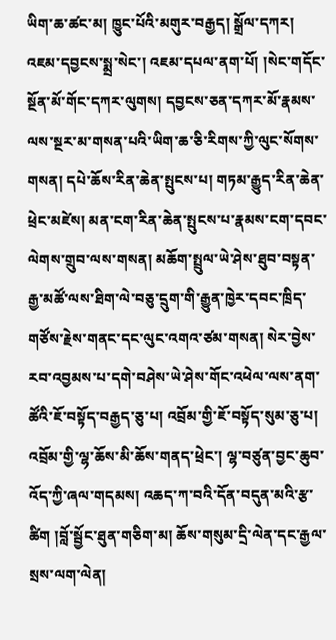ཡིག་ཆ་ཚང་མ། ཁྱུང་པོའི་མགུར་བརྒྱད། སྒྲོལ་དཀར། འཇམ་དབྱངས་སྨྲ་སེང་། འཇམ་དཔལ་ནག་པོ། །སེང་གདོང་སྔོན་མོ་གོང་དཀར་ལུགས། དབྱངས་ཅན་དཀར་མོ་རྣམས་ལས་སྔར་མ་གསན་པའི་ཡིག་ཆ་ཅི་རིགས་ཀྱི་ལུང་སོགས་གསན། དཔེ་ཆོས་རིན་ཆེན་སྤུངས་པ། གཏམ་རྒྱུད་རིན་ཆེན་ཕྲེང་མཛེས། མན་ངག་རིན་ཆེན་སྤུངས་པ་རྣམས་ངག་དབང་ལེགས་གྲུབ་ལས་གསན། མཆོག་སྤྲུལ་ཡེ་ཤེས་ཐུབ་བསྟན་རྒྱ་མཚོ་ལས་ཐིག་ལེ་བཅུ་དྲུག་གི་རྒྱུན་ཁྱེར་དབང་ཁྲིད་གཙོས་རྗེས་གནང་དང་ལུང་འགའ་ཙམ་གསན། སེར་བྱེས་རབ་འབྱམས་པ་དགེ་བཤེས་ཡེ་ཤེས་གོང་འཕེལ་ལས་ནག་ཚོའི་ཇོ་བསྟོད་བརྒྱད་ཅུ་པ། འབྲོམ་གྱི་ཇོ་བསྟོད་སུམ་ཅུ་པ། འབྲོམ་གྱི་ལྷ་ཆོས་མི་ཆོས་གནད་ཕྲེང་། ལྷ་བཙུན་བྱང་ཆུབ་འོད་ཀྱི་ཞལ་གདམས། འཆད་ཀ་བའི་དོན་བདུན་མའི་རྩ་ཚིག །བློ་སྦྱོང་ཐུན་གཅིག་མ། ཆོས་གསུམ་དྲི་ལེན་དང་རྒྱལ་སྲས་ལག་ལེན།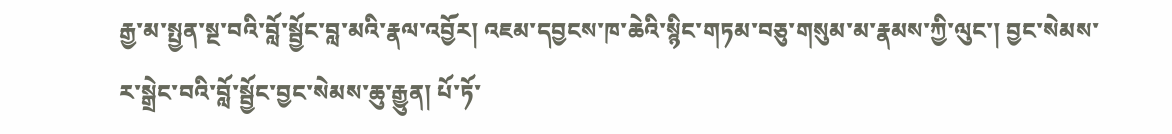རྒྱ་མ་སྤྱན་སྔ་བའི་བློ་སྦྱོང་བླ་མའི་རྣལ་འབྱོར། འཇམ་དབྱངས་ཁ་ཆེའི་སྙིང་གཏམ་བཅུ་གསུམ་མ་རྣམས་ཀྱི་ལུང་། བྱང་སེམས་ར་སྒྲེང་བའི་བློ་སྦྱོང་བྱང་སེམས་ཆུ་རྒྱུན། པོ་ཏོ་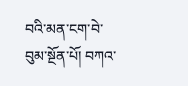བའི་མན་ངག་བེ་བུམ་སྔོན་པོ། བཀའ་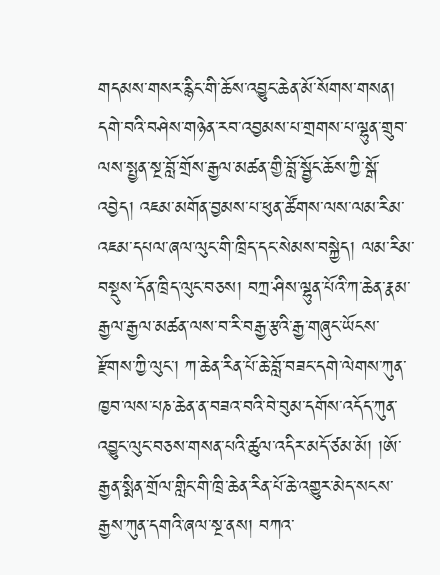གདམས་གསར་རྙིང་གི་ཆོས་འབྱུང་ཆེན་མོ་སོགས་གསན། དགེ་བའི་བཤེས་གཉེན་རབ་འབྱམས་པ་གྲགས་པ་ལྷུན་གྲུབ་ལས་སྤྱན་སྔ་བློ་གྲོས་རྒྱལ་མཚན་གྱི་བློ་སྦྱོང་ཆོས་ཀྱི་སྒོ་འབྱེད། འཇམ་མགོན་བྱམས་པ་ཕུན་ཚོགས་ལས་ལམ་རིམ་འཇམ་དཔལ་ཞལ་ལུང་གི་ཁྲིད་དང་སེམས་བསྐྱེད། ལམ་རིམ་བསྡུས་དོན་ཁྲིད་ལུང་བཅས། བཀྲ་ཤིས་ལྷུན་པོའི་ཀ་ཆེན་རྣམ་རྒྱལ་རྒྱལ་མཚན་ལས་བ་རི་བརྒྱ་རྩའི་རྒྱ་གཞུང་ཡོངས་རྫོགས་ཀྱི་ལུང་། ཀ་ཆེན་རིན་པོ་ཆེ་བློ་བཟང་དགེ་ལེགས་ཀུན་ཁྱབ་ལས་པཎ་ཆེན་ན་བཟའ་བའི་བེ་བུམ་དགོས་འདོད་ཀུན་འབྱུང་ལུང་བཅས་གསན་པའི་ཚུལ་འདིར་མདོ་ཙམ་མོ། །ཨོ་རྒྱན་སྨིན་གྲོལ་གླིང་གི་ཁྲི་ཆེན་རིན་པོ་ཆེ་འགྱུར་མེད་སངས་རྒྱས་ཀུན་དགའི་ཞལ་སྔ་ནས། བཀའ་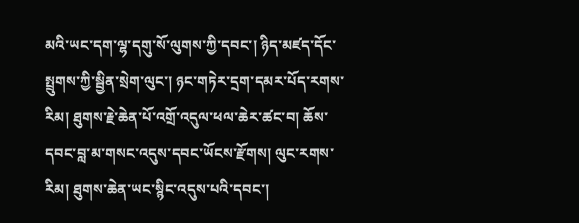མའི་ཡང་དག་ལྷ་དགུ་སོ་ལུགས་ཀྱི་དབང་། ཉིད་མཛད་དོང་སྤྲུགས་ཀྱི་སྦྱིན་སྲེག་ལུང་། ཉང་གཏེར་དྲག་དམར་པོད་རགས་རིམ། ཐུགས་རྗེ་ཆེན་པོ་འགྲོ་འདུལ་ཕལ་ཆེར་ཚང་བ། ཆོས་དབང་བླ་མ་གསང་འདུས་དབང་ཡོངས་རྫོགས། ལུང་རགས་རིམ། ཐུགས་ཆེན་ཡང་སྙིང་འདུས་པའི་དབང་།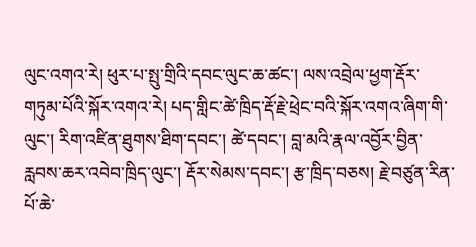ལུང་འགའ་རེ། ཕུར་པ་སྤུ་གྲིའི་དབང་ལུང་ཆ་ཚང་། ལས་འབྲེལ་ཕྱག་རྡོར་གཏུམ་པོའི་སྐོར་འགའ་རེ། པད་གླིང་ཚེ་ཁྲིད་རྡོ་རྗེ་ཕྲེང་བའི་སྐོར་འགའ་ཞིག་གི་ལུང་། རིག་འཛིན་ཐུགས་ཐིག་དབང་། ཚེ་དབང་། བླ་མའི་རྣལ་འབྱོར་བྱིན་རླབས་ཆར་འབེབ་ཁྲིད་ལུང་། རྡོར་སེམས་དབང་། རྩ་ཁྲིད་བཅས། རྗེ་བཙུན་རིན་པོ་ཆེ་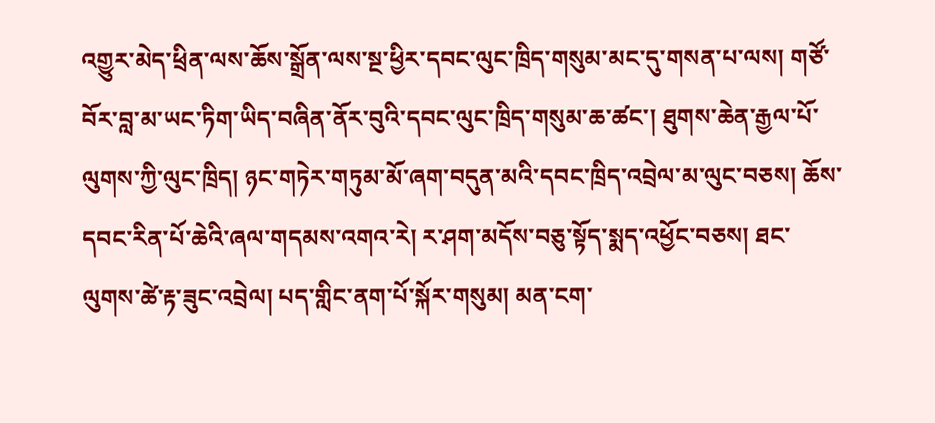འགྱུར་མེད་ཕྲིན་ལས་ཆོས་སྒྲོན་ལས་སྔ་ཕྱིར་དབང་ལུང་ཁྲིད་གསུམ་མང་དུ་གསན་པ་ལས། གཙོ་བོར་བླ་མ་ཡང་ཏིག་ཡིད་བཞིན་ནོར་བུའི་དབང་ལུང་ཁྲིད་གསུམ་ཆ་ཚང་། ཐུགས་ཆེན་རྒྱལ་པོ་ལུགས་ཀྱི་ལུང་ཁྲིད། ཉང་གཏེར་གཏུམ་མོ་ཞག་བདུན་མའི་དབང་ཁྲིད་འབྲེལ་མ་ལུང་བཅས། ཆོས་དབང་རིན་པོ་ཆེའི་ཞལ་གདམས་འགའ་རེ། ར་ཤག་མདོས་བཅུ་སྟོད་སྨད་འཕྱོང་བཅས། ཐང་ལུགས་ཚེ་རྟ་ཟུང་འབྲེལ། པད་གླིང་ནག་པོ་སྐོར་གསུམ། མན་ངག་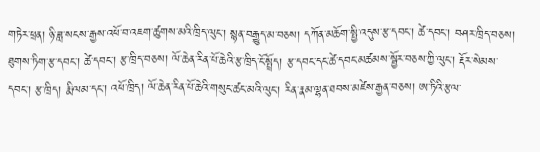གཏེར་ཕྲན། ཉི་ཟླ་སངས་རྒྱས་འཕོ་བ་འཇག་ཚུགས་མའི་ཁྲིད་ལུང་། སྙན་བརྒྱུད་མ་བཅས། དཀོན་མཆོག་སྤྱི་འདུས་རྩ་དབང་། ཚེ་དབང་། བཤར་ཁྲིད་བཅས། ཐུགས་ཏིག་རྩ་དབང་། ཚེ་དབང་། རྩ་ཁྲིད་བཅས། ལོ་ཆེན་རིན་པོ་ཆེའི་རྩ་ཁྲིད་ངོ་སྤྲོད། རྩ་དབང་དང་ཚེ་དབང་མཚམས་སྦྱོར་བཅས་ཀྱི་ལུང་། རྡོར་སེམས་དབང་། རྩ་ཁྲིད། རྨི་ལམ་དང་། འཕོ་ཁྲིད། ལོ་ཆེན་རིན་པོ་ཆེའི་གསུང་ཚང་མའི་ལུང་། རིན་རྣམ་ལྷན་ཐབས་མཛེས་རྒྱན་བཅས། ཨ་ཏིའི་རྩལ་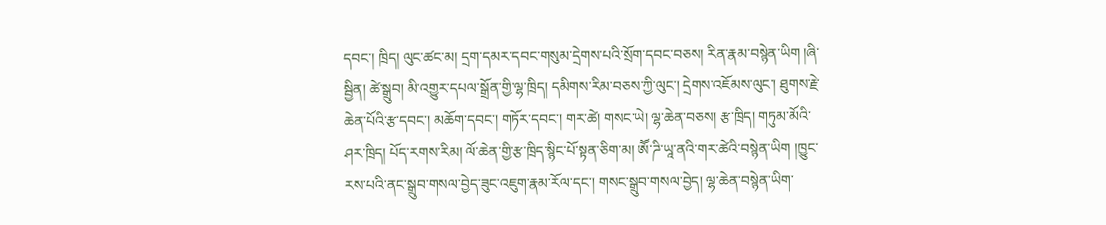དབང་། ཁྲིད། ལུང་ཚང་མ། དྲག་དམར་དབང་གསུམ་དྲེགས་པའི་སྲོག་དབང་བཅས། རིན་རྣམ་བསྙེན་ཡིག །ཞི་སྦྱིན། ཚེ་སྒྲུབ། མི་འགྱུར་དཔལ་སྒྲོན་གྱི་ལྷ་ཁྲིད། དམིགས་རིམ་བཅས་ཀྱི་ལུང་། དྲེགས་འཇོམས་ལུང་། ཐུགས་རྗེ་ཆེན་པོའི་རྩ་དབང་། མཆོག་དབང་། གཏོར་དབང་། གར་ཚེ། གསང་ཡེ། ལྷ་ཆེན་བཅས། རྩ་ཁྲིད། གཏུམ་མོའི་ཤར་ཁྲིད། པོད་རགས་རིམ། ལོ་ཆེན་གྱི་རྩ་ཁྲིད་སྙིང་པོ་སྟན་ཅིག་མ། ཨཽ་ཌི་ཡཱ་ནའི་གར་ཚེའི་བསྙེན་ཡིག །ཁྱུང་རས་པའི་ནང་སྒྲུབ་གསལ་བྱེད་ཟུང་འཇུག་རྣམ་རོལ་དང་། གསང་སྒྲུབ་གསལ་བྱེད། ལྷ་ཆེན་བསྙེན་ཡིག་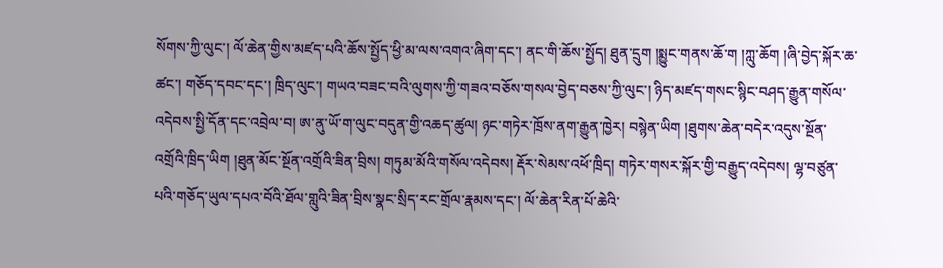སོགས་ཀྱི་ལུང་། ལོ་ཆེན་གྱིས་མཛད་པའི་ཆོས་སྤྱོད་ཕྱི་མ་ལས་འགའ་ཞིག་དང་། ནང་གི་ཆོས་སྤྱོད། ཐུན་དྲུག །སྨྱུང་གནས་ཆོ་ག །ཀླུ་ཆོག །ཞི་བྱེད་སྐོར་ཆ་ཚང་། གཅོད་དབང་དང་། ཁྲིད་ལུང་། གཡའ་བཟང་བའི་ལུགས་ཀྱི་གཟའ་བཅོས་གསལ་བྱེད་བཅས་ཀྱི་ལུང་། ཉིད་མཛད་གསང་སྙིང་བཤད་རྒྱུན་གསོལ་འདེབས་སྤྱི་དོན་དང་འབྲེལ་བ། ཨ་ནུ་ཡོ་ག་ལུང་བདུན་གྱི་འཆད་ཚུལ། ཉང་གཏེར་ཁྲོས་ནག་རྒྱུན་ཁྱེར། བསྙེན་ཡིག །ཐུགས་ཆེན་བདེར་འདུས་སྔོན་འགྲོའི་ཁྲིད་ཡིག །ཐུན་མོང་སྔོན་འགྲོའི་ཟིན་བྲིས། གཏུམ་མོའི་གསོལ་འདེབས། རྡོར་སེམས་འཕོ་ཁྲིད། གཏེར་གསར་སྐོར་གྱི་བརྒྱུད་འདེབས། ལྷ་བཙུན་པའི་གཅོད་ཡུལ་དཔའ་བོའི་ཐོལ་གླུའི་ཟིན་བྲིས་སྣང་སྲིད་རང་གྲོལ་རྣམས་དང་། ལོ་ཆེན་རིན་པོ་ཆེའི་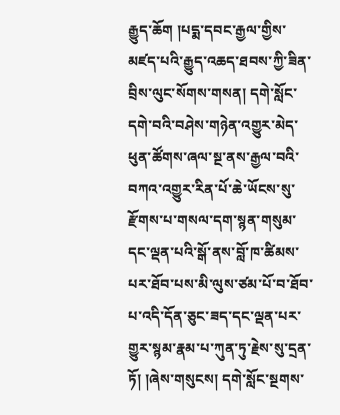རྒྱུད་ཆོག །པདྨ་དབང་རྒྱལ་གྱིས་མཛད་པའི་རྒྱུད་འཆད་ཐབས་ཀྱི་ཟིན་བྲིས་ལུང་སོགས་གསན། དགེ་སློང་དགེ་བའི་བཤེས་གཉེན་འགྱུར་མེད་ཕུན་ཚོགས་ཞལ་སྔ་ནས་རྒྱལ་བའི་བཀའ་འགྱུར་རིན་པོ་ཆེ་ཡོངས་སུ་རྫོགས་པ་གསལ་དག་སྙན་གསུམ་དང་ལྡན་པའི་སྒོ་ནས་བློ་ཁ་ཚིམས་པར་ཐོབ་པས་མི་ལུས་ཙམ་པོ་བ་ཐོབ་པ་འདི་དོན་ཅུང་ཟད་དང་ལྡན་པར་གྱུར་སྙམ་རྣམ་པ་ཀུན་ཏུ་རྗེས་སུ་དྲན་ཏོ། །ཞེས་གསུངས། དགེ་སློང་སྔགས་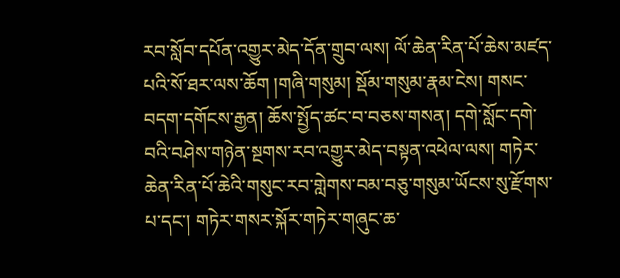རབ་སློབ་དཔོན་འགྱུར་མེད་དོན་གྲུབ་ལས། ལོ་ཆེན་རིན་པོ་ཆེས་མཛད་པའི་སོ་ཐར་ལས་ཆོག །གཞི་གསུམ། སྡོམ་གསུམ་རྣམ་ངེས། གསང་བདག་དགོངས་རྒྱན། ཆོས་སྤྱོད་ཚང་བ་བཅས་གསན། དགེ་སློང་དགེ་བའི་བཤེས་གཉེན་སྔགས་རབ་འགྱུར་མེད་བསྟན་འཕེལ་ལས། གཏེར་ཆེན་རིན་པོ་ཆེའི་གསུང་རབ་གླེགས་བམ་བཅུ་གསུམ་ཡོངས་སུ་རྫོགས་པ་དང་། གཏེར་གསར་སྐོར་གཏེར་གཞུང་ཆ་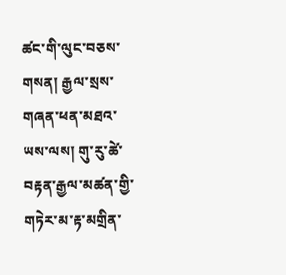ཚང་གི་ལུང་བཅས་གསན། རྒྱལ་སྲས་གཞན་ཕན་མཐའ་ཡས་ལས། གུ་རུ་ཚེ་བརྟན་རྒྱལ་མཚན་གྱི་གཏེར་མ་རྟ་མགྲིན་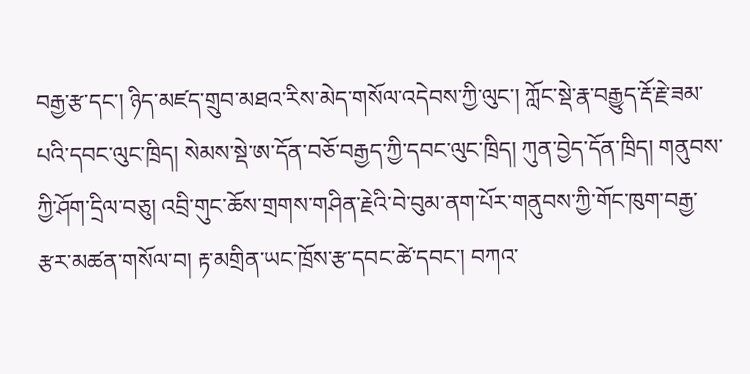བརྒྱ་རྩ་དང་། ཉིད་མཛད་གྲུབ་མཐའ་རིས་མེད་གསོལ་འདེབས་ཀྱི་ལུང་། ཀློང་སྡེ་རྣ་བརྒྱུད་རྡོ་རྗེ་ཟམ་པའི་དབང་ལུང་ཁྲིད། སེམས་སྡེ་ཨ་དོན་བཅོ་བརྒྱད་ཀྱི་དབང་ལུང་ཁྲིད། ཀུན་བྱེད་དོན་ཁྲིད། གནུབས་ཀྱི་ཤོག་དྲིལ་བཅུ། འབྲི་གུང་ཆོས་གྲགས་གཤིན་རྗེའི་བེ་བུམ་ནག་པོར་གནུབས་ཀྱི་གོང་ཁུག་བརྒྱ་རྩར་མཚན་གསོལ་བ། རྟ་མགྲིན་ཡང་ཁྲོས་རྩ་དབང་ཚེ་དབང་། བཀའ་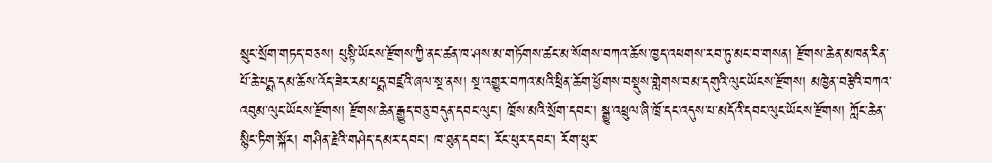སྲུང་སྲོག་གཏད་བཅས། པུསྟི་ཡོངས་རྫོགས་ཀྱི་ནང་ཚན་ཁ་ཤས་མ་གཏོགས་ཚང་མ་སོགས་བཀའ་ཆོས་ཁྱད་འཕགས་རབ་ཏུ་མང་བ་གསན། རྫོགས་ཆེན་མཁན་རིན་པོ་ཆེ་པདྨ་དམ་ཆོས་འོད་ཟེར་རམ་པདྨ་བཛྲའི་ཞལ་སྔ་ནས། སྔ་འགྱུར་བཀའ་མའི་ཕྲིན་ཆོག་ཕྱོགས་བསྡུས་གླེགས་བམ་དགུའི་ལུང་ཡོངས་རྫོགས། མཁྱེན་བརྩེའི་བཀའ་འབུམ་ལུང་ཡོངས་རྫོགས། རྫོགས་ཆེན་རྒྱུད་བཅུ་བདུན་དབང་ལུང་། ཁྲོས་མའི་སྲོག་དབང་། སྒྱུ་འཕྲུལ་ཞི་ཁྲོ་དང་འདུས་པ་མདོའི་དབང་ལུང་ཡོངས་རྫོགས། ཀློང་ཆེན་སྙིང་ཏིག་སྐོར། གཤིན་རྗེའི་གཤེད་དམར་དབང་། ཁ་ཐུན་དབང་། རོང་ཕུར་དབང་། རོག་ཕུར་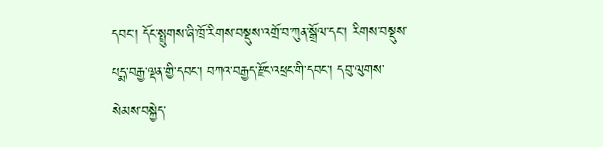དབང་། དོང་སྤྲུགས་ཞི་ཁྲོ་རིགས་བསྡུས་འགྲོ་བ་ཀུན་སྒྲོལ་དང་། རིགས་བསྡུས་པདྨ་བརྒྱ་ལྡན་གྱི་དབང་། བཀའ་བརྒྱད་རྫོང་འཕྲང་གི་དབང་། དབུ་ལུགས་སེམས་བསྐྱེད་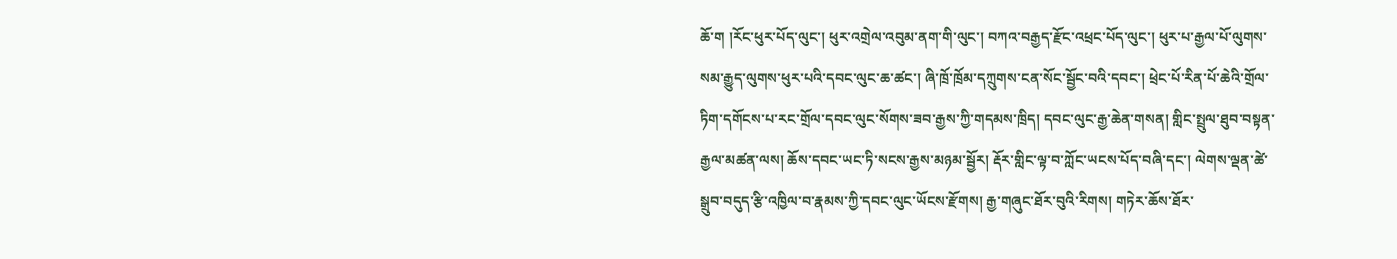ཆོ་ག །རོང་ཕུར་པོད་ལུང་། ཕུར་འགྲེལ་འབུམ་ནག་གི་ལུང་། བཀའ་བརྒྱད་རྫོང་འཕྲང་པོད་ལུང་། ཕུར་པ་རྒྱལ་པོ་ལུགས་སམ་རྒྱུད་ལུགས་ཕུར་པའི་དབང་ལུང་ཆ་ཚང་། ཞི་ཁྲོ་ཁྲོམ་དཀྲུགས་ངན་སོང་སྦྱོང་བའི་དབང་། ཕྲེང་པོ་རིན་པོ་ཆེའི་གྲོལ་ཏིག་དགོངས་པ་རང་གྲོལ་དབང་ལུང་སོགས་ཟབ་རྒྱས་ཀྱི་གདམས་ཁྲིད། དབང་ལུང་རྒྱ་ཆེན་གསན། གླིང་སྤྲུལ་ཐུབ་བསྟན་རྒྱལ་མཚན་ལས། ཆོས་དབང་ཡང་ཏི་སངས་རྒྱས་མཉམ་སྦྱོར། རྡོར་གླིང་ལྟ་བ་ཀློང་ཡངས་པོད་བཞི་དང་། ལེགས་ལྡན་ཚེ་སྒྲུབ་བདུད་རྩི་འཁྱིལ་བ་རྣམས་ཀྱི་དབང་ལུང་ཡོངས་རྫོགས། རྒྱ་གཞུང་ཐོར་བུའི་རིགས། གཏེར་ཆོས་ཐོར་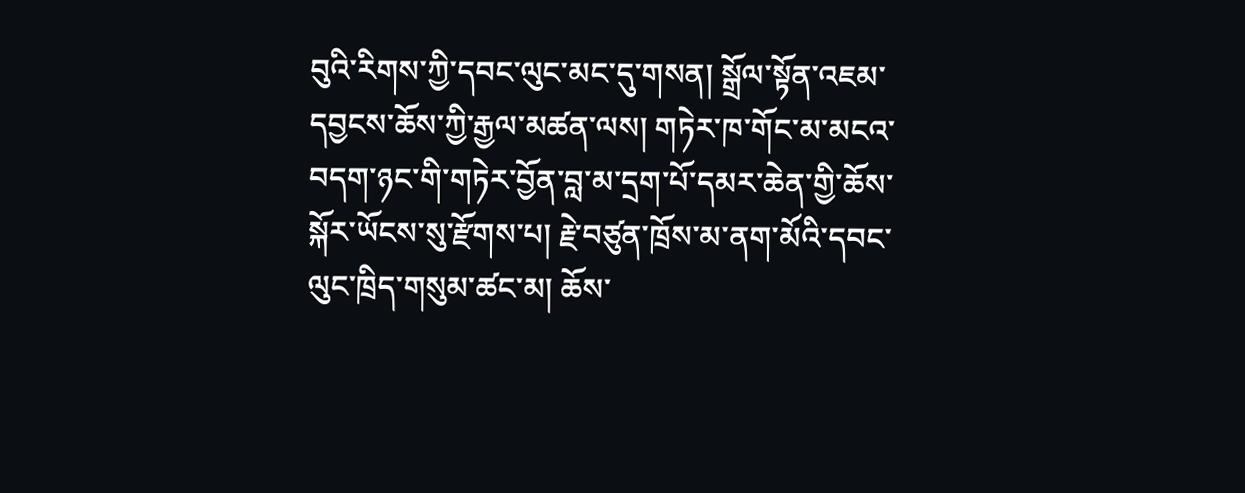བུའི་རིགས་ཀྱི་དབང་ལུང་མང་དུ་གསན། སྒྲོལ་སྟོན་འཇམ་དབྱངས་ཆོས་ཀྱི་རྒྱལ་མཚན་ལས། གཏེར་ཁ་གོང་མ་མངའ་བདག་ཉང་གི་གཏེར་བྱོན་བླ་མ་དྲག་པོ་དམར་ཆེན་གྱི་ཆོས་སྐོར་ཡོངས་སུ་རྫོགས་པ། རྗེ་བཙུན་ཁྲོས་མ་ནག་མོའི་དབང་ལུང་ཁྲིད་གསུམ་ཚང་མ། ཆོས་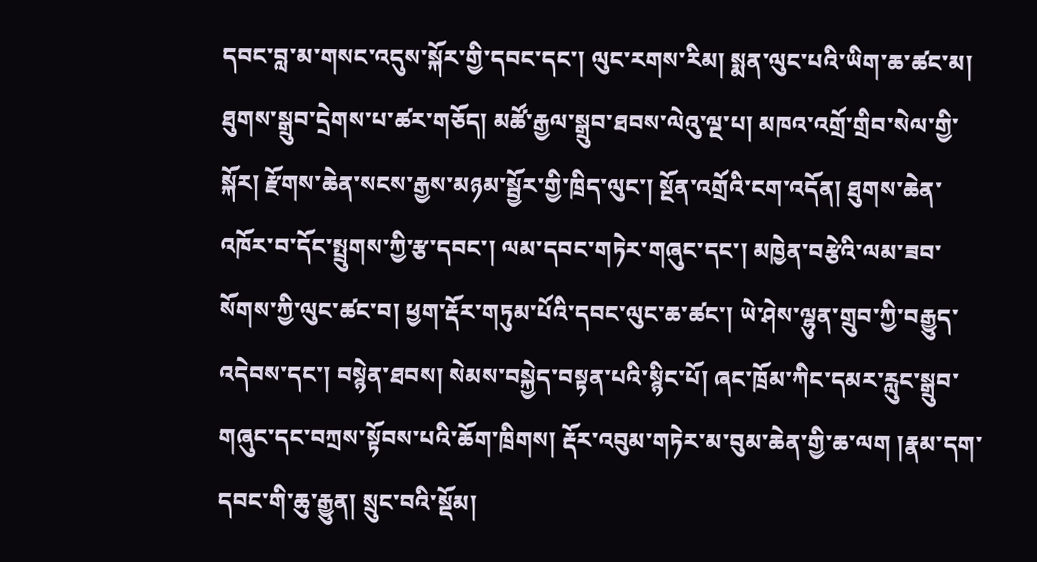དབང་བླ་མ་གསང་འདུས་སྐོར་གྱི་དབང་དང་། ལུང་རགས་རིམ། སྨན་ལུང་པའི་ཡིག་ཆ་ཚང་མ། ཐུགས་སྒྲུབ་དྲེགས་པ་ཚར་གཅོད། མཚོ་རྒྱལ་སྒྲུབ་ཐབས་ལེའུ་ལྔ་པ། མཁའ་འགྲོ་གྲིབ་སེལ་གྱི་སྐོར། རྫོགས་ཆེན་སངས་རྒྱས་མཉམ་སྦྱོར་གྱི་ཁྲིད་ལུང་། སྔོན་འགྲོའི་ངག་འདོན། ཐུགས་ཆེན་འཁོར་བ་དོང་སྤྲུགས་ཀྱི་རྩ་དབང་། ལམ་དབང་གཏེར་གཞུང་དང་། མཁྱེན་བརྩེའི་ལམ་ཟབ་སོགས་ཀྱི་ལུང་ཚང་བ། ཕྱག་རྡོར་གཏུམ་པོའི་དབང་ལུང་ཆ་ཚང་། ཡེ་ཤེས་ལྷུན་གྲུབ་ཀྱི་བརྒྱུད་འདེབས་དང་། བསྙེན་ཐབས། སེམས་བསྐྱེད་བསྟན་པའི་སྙིང་པོ། ཞང་ཁྲོམ་ཀིང་དམར་རླུང་སྒྲུབ་གཞུང་དང་བཀྲས་སྟོབས་པའི་ཆོག་ཁྲིགས། རྡོར་འབུམ་གཏེར་མ་བུམ་ཆེན་གྱི་ཆ་ལག །རྣམ་དག་དབང་གི་ཆུ་རྒྱུན། སྲུང་བའི་སྡོམ།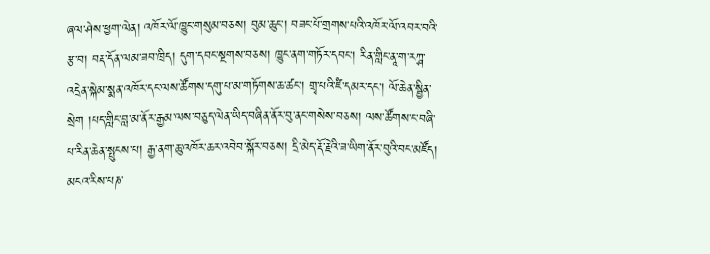ཞལ་ཤེས་ཕྱག་ལེན། འཁོར་ལོ་ཁྱུང་གསུམ་བཅས། བུམ་ཆུང་། བཟང་པོ་གྲགས་པའི་འཁོར་ལོ་འབར་བའི་རྩ་བ། བརྡ་དོན་ལམ་ཟབ་ཁྲིད། དུག་དབང་སྔགས་བཅས། ཁྱུང་ནག་གཏོར་དབང་། རིན་གླིང་ནཱ་ག་རཀྴ་འདྲེན་སྐེམ་སྨན་འཁོར་དང་ལས་ཚོགས་དགུ་པ་མ་གཏོགས་ཆ་ཚང་། གྲྭ་པའི་ཛཾ་དམར་དང་། ལོ་ཆེན་སྦྱིན་སྲེག །པད་གླིང་བླ་མ་ནོར་རྒྱམ་ལས་བཅུད་ལེན་ཡིད་བཞིན་ནོར་བུ་ནང་གསེས་བཅས། ལས་ཚོགས་ང་བཞི་པ་རིན་ཆེན་སྤུངས་པ། རྒྱ་ནག་ཆུ་འཁོར་ཆར་འབེབ་སྐོར་བཅས། དྲི་མེད་རྡོ་རྗེའི་ཟ་ཡིག་ནོར་བུའི་བང་མཛོད། མངའ་རིས་པཎ་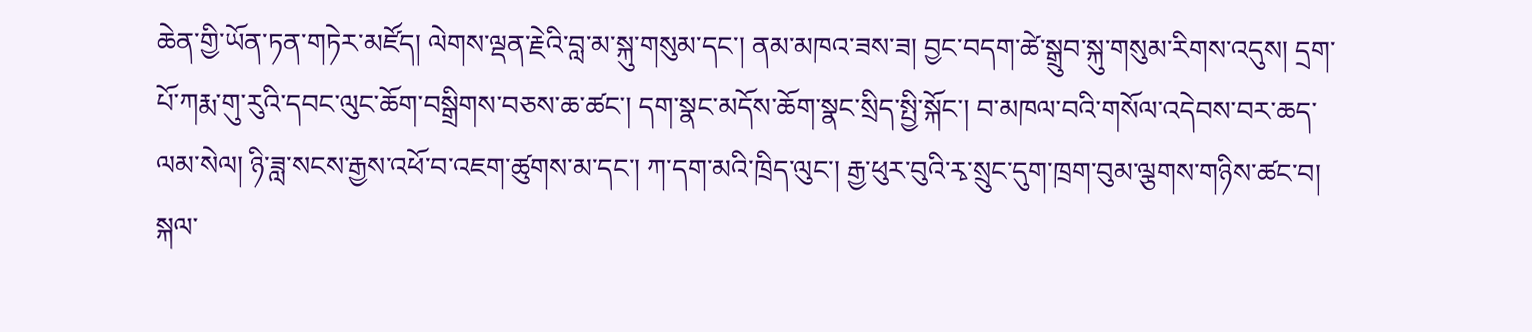ཆེན་གྱི་ཡོན་ཏན་གཏེར་མཛོད། ལེགས་ལྡན་རྗེའི་བླ་མ་སྐུ་གསུམ་དང་། ནམ་མཁའ་ཟས་ཟ། བྱང་བདག་ཚེ་སྒྲུབ་སྐུ་གསུམ་རིགས་འདུས། དྲག་པོ་ཀརྨ་གུ་རུའི་དབང་ལུང་ཆོག་བསྒྲིགས་བཅས་ཆ་ཚང་། དག་སྣང་མདོས་ཆོག་སྣང་སྲིད་སྤྱི་སྐོང་། བ་མཁལ་བའི་གསོལ་འདེབས་བར་ཆད་ལམ་སེལ། ཉི་ཟླ་སངས་རྒྱས་འཕོ་བ་འཇག་ཚུགས་མ་དང་། ཀ་དག་མའི་ཁྲིད་ལུང་། རྒྱ་ཕུར་བུའི་རྭ་སྲུང་དུག་ཁྲག་བུམ་ལྕགས་གཉིས་ཚང་བ། སྐལ་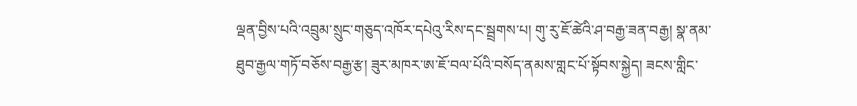ལྡན་བྱིས་པའི་འབྲུམ་སྲུང་གཅུད་འཁོར་དཔེའུ་རིས་དང་སྦྲགས་པ། གུ་རུ་ཇོ་ཚེའི་ཤ་བརྒྱ་ཟན་བརྒྱ། སྣ་ནམ་ཐུབ་རྒྱལ་གཏོ་བཅོས་བརྒྱ་རྩ། ཟུར་མཁར་ཨ་ཇོ་བལ་པོའི་བསོད་ནམས་གླང་པོ་སྟོབས་སྐྱེད། ཟངས་གླིང་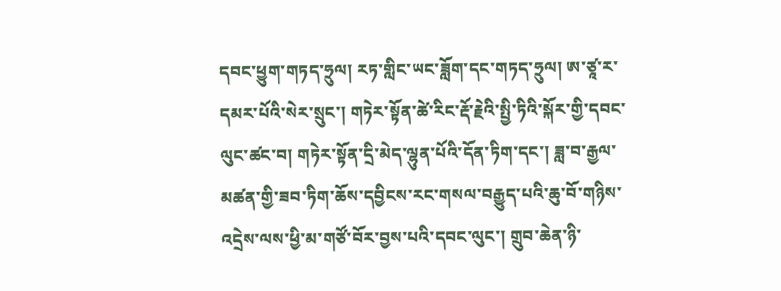དབང་ཕྱུག་གཏད་ཧྲུལ། རཏ་གླིང་ཡང་ཟློག་དང་གཏད་ཧྲུལ། ཨ་ཙཱ་ར་དམར་པོའི་སེར་སྲུང་། གཏེར་སྟོན་ཚེ་རིང་རྡོ་རྗེའི་སྤྱི་ཏིའི་སྐོར་གྱི་དབང་ལུང་ཚང་བ། གཏེར་སྟོན་དྲི་མེད་ལྷུན་པོའི་དོན་ཏིག་དང་། ཟླ་བ་རྒྱལ་མཚན་གྱི་ཟབ་ཏིག་ཆོས་དབྱིངས་རང་གསལ་བརྒྱུད་པའི་ཆུ་བོ་གཉིས་འདྲེས་ལས་ཕྱི་མ་གཙོ་བོར་བྱས་པའི་དབང་ལུང་། གྲུབ་ཆེན་ཉི་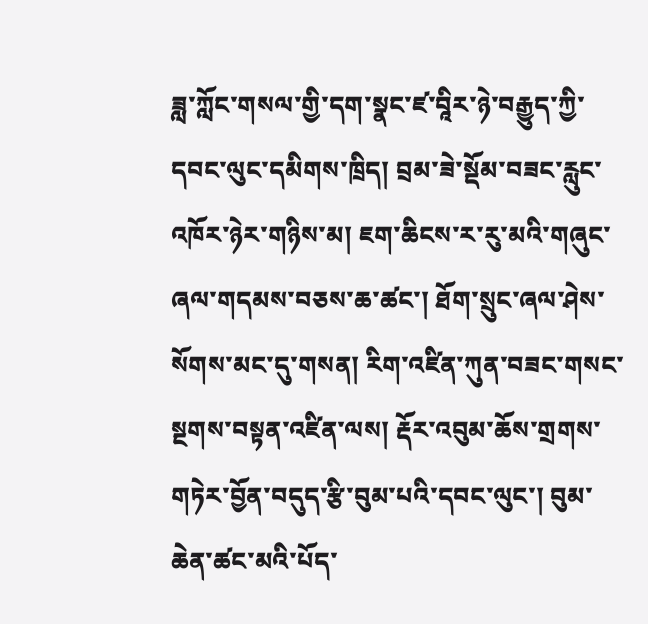ཟླ་ཀློང་གསལ་གྱི་དག་སྣང་ཛ་བཱིར་ཉེ་བརྒྱུད་ཀྱི་དབང་ལུང་དམིགས་ཁྲིད། བྲམ་ཟེ་སྡོམ་བཟང་རླུང་འཁོར་ཉེར་གཉིས་མ། ཇག་ཆིངས་ར་རུ་མའི་གཞུང་ཞལ་གདམས་བཅས་ཆ་ཚང་། ཐོག་སྲུང་ཞལ་ཤེས་སོགས་མང་དུ་གསན། རིག་འཛིན་ཀུན་བཟང་གསང་སྔགས་བསྟན་འཛིན་ལས། རྡོར་འབུམ་ཆོས་གྲགས་གཏེར་བྱོན་བདུད་རྩི་བུམ་པའི་དབང་ལུང་། བུམ་ཆེན་ཚང་མའི་པོད་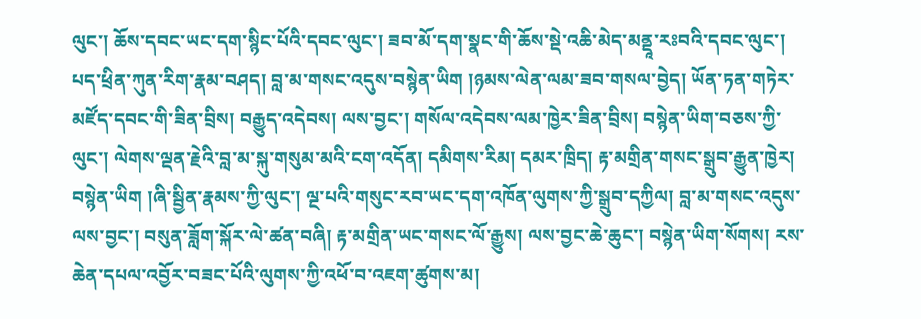ལུང་། ཆོས་དབང་ཡང་དག་སྙིང་པོའི་དབང་ལུང་། ཟབ་མོ་དག་སྣང་གི་ཆོས་སྡེ་འཆི་མེད་མནྡཱ་རཿབའི་དབང་ལུང་། པད་ཕྲིན་ཀུན་རིག་རྣམ་བཤད། བླ་མ་གསང་འདུས་བསྙེན་ཡིག །ཉམས་ལེན་ལམ་ཟབ་གསལ་བྱེད། ཡོན་ཏན་གཏེར་མཛོད་དབང་གི་ཟིན་བྲིས། བརྒྱུད་འདེབས། ལས་བྱང་། གསོལ་འདེབས་ལམ་ཁྱེར་ཟིན་བྲིས། བསྙེན་ཡིག་བཅས་ཀྱི་ལུང་། ལེགས་ལྡན་རྗེའི་བླ་མ་སྐུ་གསུམ་མའི་ངག་འདོན། དམིགས་རིམ། དམར་ཁྲིད། རྟ་མགྲིན་གསང་སྒྲུབ་རྒྱུན་ཁྱེར། བསྙེན་ཡིག །ཞི་སྦྱིན་རྣམས་ཀྱི་ལུང་། ལྔ་པའི་གསུང་རབ་ཡང་དག་འཁོན་ལུགས་ཀྱི་སྒྲུབ་དཀྱིལ། བླ་མ་གསང་འདུས་ལས་བྱང་། བསུན་ཟློག་སྐོར་ལེ་ཚན་བཞི། རྟ་མགྲིན་ཡང་གསང་ལོ་རྒྱུས། ལས་བྱང་ཆེ་ཆུང་། བསྙེན་ཡིག་སོགས། རས་ཆེན་དཔལ་འབྱོར་བཟང་པོའི་ལུགས་ཀྱི་འཕོ་བ་འཇག་ཚུགས་མ།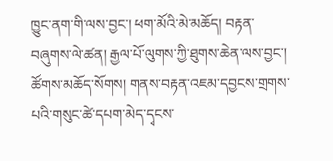ཁྱུང་ནག་གི་ལས་བྱང་། ཕག་མོའི་མེ་མཆོད། བརྟན་བཞུགས་ལེ་ཚན། རྒྱལ་པོ་ལུགས་ཀྱི་ཐུགས་ཆེན་ལས་བྱང་། ཚོགས་མཆོད་སོགས། གནས་བརྟན་འཇམ་དབྱངས་གྲགས་པའི་གསུང་ཚེ་དཔག་མེད་དྭངས་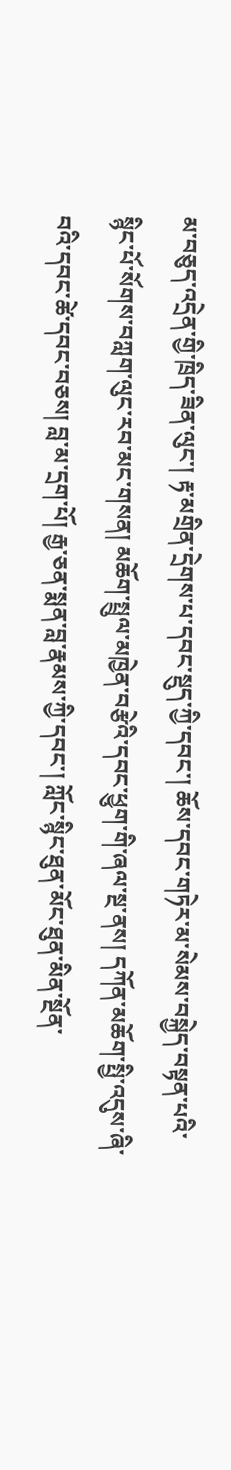མ་བཅུད་འདྲེན་གྱི་ཁྲིད་ཟིན་ལུང་། རྟ་མགྲིན་དྲེགས་པ་དབང་སྡུད་ཀྱི་དབང་། ཆོས་དབང་གཏེར་མ་སེམས་བསྐྱེད་བསྟན་པའི་སྙིང་པོ་སོགས་བཀླག་ལུང་རབ་མང་གསན། མཆོག་སྤྲུལ་མཁྱེན་བརྩེའི་དབང་ཕྱུག་གི་ཞལ་སྔ་ནས། དཀོན་མཆོག་སྤྱི་འདུས་ཞི་བའི་དབང་ཚེ་དབང་བཅས། བླ་མ་དྲག་པོ། རྒྱ་ཅན་སྨན་བླ་རྣམས་ཀྱི་དབང་། ཀློང་སྙིང་ཐུན་མོང་ཐུན་མིན་སྔོན་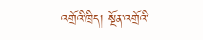འགྲོའི་ཁྲིད། སྔོན་འགྲོའི་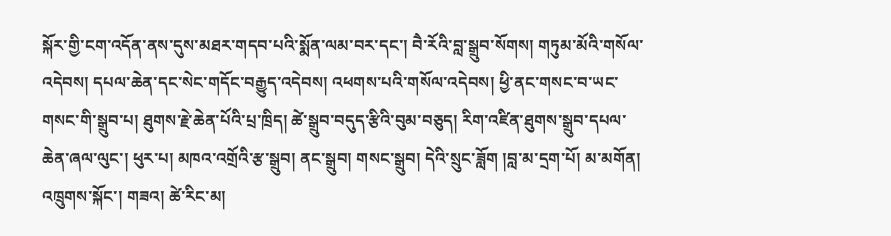སྐོར་གྱི་ངག་འདོན་ནས་དུས་མཐར་གདབ་པའི་སྨོན་ལམ་བར་དང་། བཻ་རོའི་བླ་སྒྲུབ་སོགས། གཏུམ་མོའི་གསོལ་འདེབས། དཔལ་ཆེན་དང་སེང་གདོང་བརྒྱུད་འདེབས། འཕགས་པའི་གསོལ་འདེབས། ཕྱི་ནང་གསང་བ་ཡང་གསང་གི་སྒྲུབ་པ། ཐུགས་རྗེ་ཆེན་པོའི་པྲ་ཁྲིད། ཚེ་སྒྲུབ་བདུད་རྩིའི་བུམ་བཅུད། རིག་འཛིན་ཐུགས་སྒྲུབ་དཔལ་ཆེན་ཞལ་ལུང་། ཕུར་པ། མཁའ་འགྲོའི་རྩ་སྒྲུབ། ནང་སྒྲུབ། གསང་སྒྲུབ། དེའི་སྲུང་ཟློག །བླ་མ་དྲག་པོ། མ་མགོན། འཁྲུགས་སྐོང་། གཟའ། ཚེ་རིང་མ།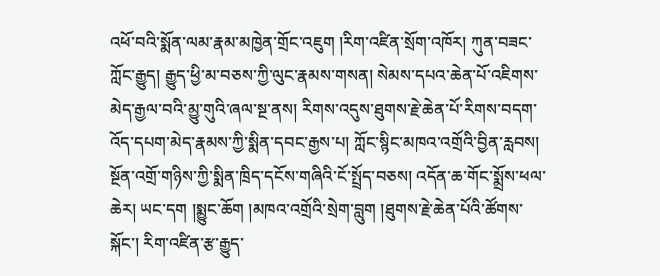འཕོ་བའི་སྨོན་ལམ་རྣམ་མཁྱེན་གྲོང་འཇུག །རིག་འཛིན་སྲོག་འཁོར། ཀུན་བཟང་ཀློང་རྒྱུད། རྒྱུད་ཕྱི་མ་བཅས་ཀྱི་ལུང་རྣམས་གསན། སེམས་དཔའ་ཆེན་པོ་འཇིགས་མེད་རྒྱལ་བའི་མྱུ་གུའི་ཞལ་སྔ་ནས། རིགས་འདུས་ཐུགས་རྗེ་ཆེན་པོ་རིགས་བདག་འོད་དཔག་མེད་རྣམས་ཀྱི་སྨིན་དབང་རྒྱས་པ། ཀློང་སྙིང་མཁའ་འགྲོའི་བྱིན་རླབས། སྔོན་འགྲོ་གཉིས་ཀྱི་སྨིན་ཁྲིད་དངོས་གཞིའི་ངོ་སྤྲོད་བཅས། འདོན་ཆ་གོང་སྨྲོས་ཕལ་ཆེར། ཡང་དག །སྨྱུང་ཆོག །མཁའ་འགྲོའི་སྲེག་བླུག །ཐུགས་རྗེ་ཆེན་པོའི་ཚོགས་སྐོང་། རིག་འཛིན་རྩ་རྒྱུད་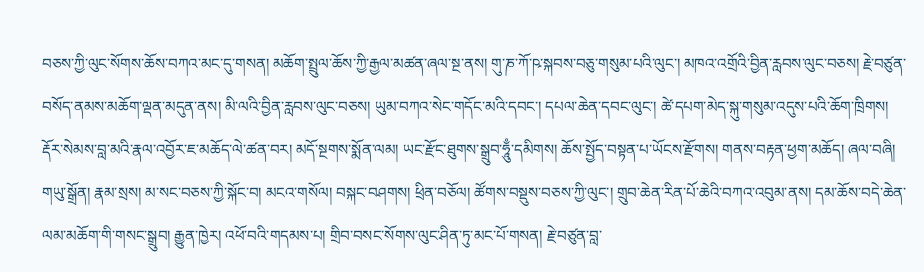བཅས་ཀྱི་ལུང་སོགས་ཆོས་བཀའ་མང་དུ་གསན། མཆོག་སྤྲུལ་ཆོས་ཀྱི་རྒྱལ་མཚན་ཞལ་སྔ་ནས། གུ་ཎ་ཀོ་ཥ་སྐབས་བཅུ་གསུམ་པའི་ལུང་། མཁའ་འགྲོའི་བྱིན་རླབས་ལུང་བཅས། རྗེ་བཙུན་བསོད་ནམས་མཆོག་ལྡན་མདུན་ནས། མི་ལའི་བྱིན་རླབས་ལུང་བཅས། ཡུམ་བཀའ་སེང་གདོང་མའི་དབང་། དཔལ་ཆེན་དབང་ལུང་། ཚེ་དཔག་མེད་སྐུ་གསུམ་འདུས་པའི་ཆོག་ཁྲིགས། རྡོར་སེམས་བླ་མའི་རྣལ་འབྱོར་ཇ་མཆོད་ལེ་ཚན་བར། མདོ་སྔགས་སྨོན་ལམ། ཡང་རྫོང་ཐུགས་སྒྲུབ་ཧཱུྃ་དམིགས། ཆོས་སྤྱོད་བསྟན་པ་ཡོངས་རྫོགས། གནས་བརྟན་ཕྱག་མཆོད། ཞལ་བཞི། གཡུ་སྒྲོན། རྣམ་སྲས། མ་སང་བཅས་ཀྱི་སྐོང་བ། མངའ་གསོལ། བསྐང་བཤགས། ཕྲིན་བཅོལ། ཚོགས་བསྡུས་བཅས་ཀྱི་ལུང་། གྲུབ་ཆེན་རིན་པོ་ཆེའི་བཀའ་འབུམ་ནས། དམ་ཆོས་བདེ་ཆེན་ལམ་མཆོག་གི་གསང་སྒྲུབ། རྒྱུན་ཁྱེར། འཕོ་བའི་གདམས་པ། གྲིབ་བསང་སོགས་ལུང་ཤིན་ཏུ་མང་པོ་གསན། རྗེ་བཙུན་བླ་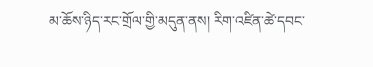མ་ཆོས་ཉིད་རང་གྲོལ་གྱི་མདུན་ནས། རིག་འཛིན་ཚེ་དབང་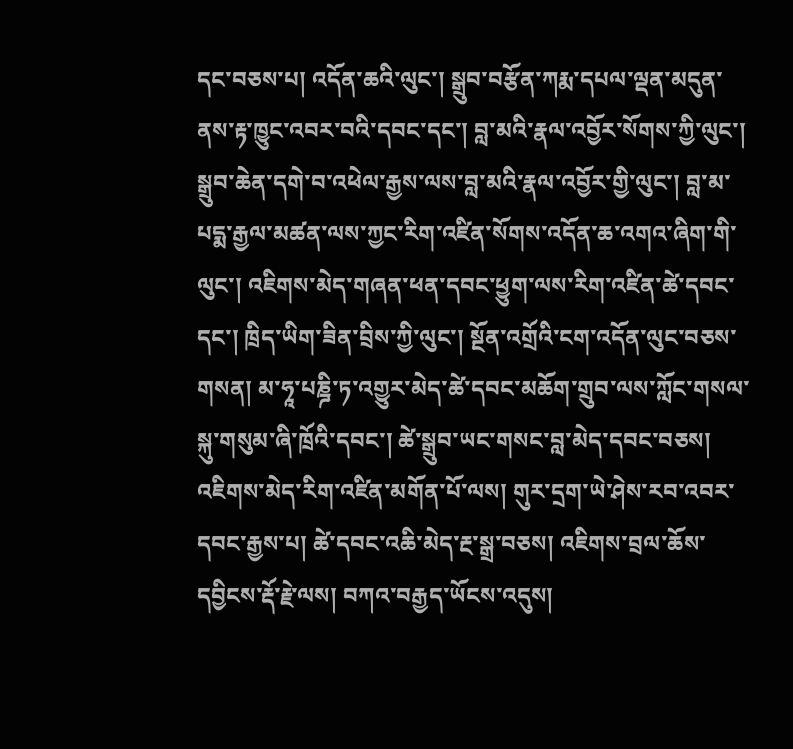དང་བཅས་པ། འདོན་ཆའི་ལུང་། སྒྲུབ་བརྩོན་ཀརྨ་དཔལ་ལྡན་མདུན་ནས་རྟ་ཁྱུང་འབར་བའི་དབང་དང་། བླ་མའི་རྣལ་འབྱོར་སོགས་ཀྱི་ལུང་། སྒྲུབ་ཆེན་དགེ་བ་འཕེལ་རྒྱས་ལས་བླ་མའི་རྣལ་འབྱོར་གྱི་ལུང་། བླ་མ་པདྨ་རྒྱལ་མཚན་ལས་ཀྱང་རིག་འཛིན་སོགས་འདོན་ཆ་འགའ་ཞིག་གི་ལུང་། འཇིགས་མེད་གཞན་ཕན་དབང་ཕྱུག་ལས་རིག་འཛིན་ཚེ་དབང་དང་། ཁྲིད་ཡིག་ཟིན་བྲིས་ཀྱི་ལུང་། སྔོན་འགྲོའི་ངག་འདོན་ལུང་བཅས་གསན། མ་ཧཱ་པཎྜི་ཏ་འགྱུར་མེད་ཚེ་དབང་མཆོག་གྲུབ་ལས་ཀློང་གསལ་སྐུ་གསུམ་ཞི་ཁྲོའི་དབང་། ཚེ་སྒྲུབ་ཡང་གསང་བླ་མེད་དབང་བཅས། འཇིགས་མེད་རིག་འཛིན་མགོན་པོ་ལས། གུར་དྲག་ཡེ་ཤེས་རབ་འབར་དབང་རྒྱས་པ། ཚེ་དབང་འཆི་མེད་རྔ་སྒྲ་བཅས། འཇིགས་བྲལ་ཆོས་དབྱིངས་རྡོ་རྗེ་ལས། བཀའ་བརྒྱད་ཡོངས་འདུས།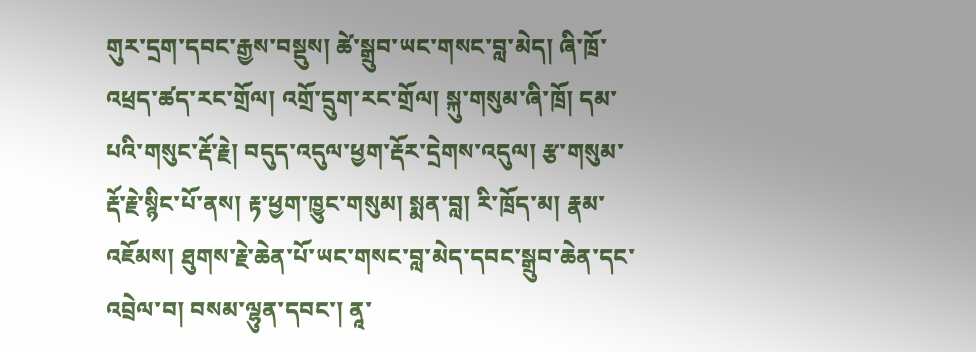གུར་དྲག་དབང་རྒྱས་བསྡུས། ཚེ་སྒྲུབ་ཡང་གསང་བླ་མེད། ཞི་ཁྲོ་འཕྲད་ཚད་རང་གྲོལ། འགྲོ་དྲུག་རང་གྲོལ། སྐུ་གསུམ་ཞི་ཁྲོ། དམ་པའི་གསུང་རྡོ་རྗེ། བདུད་འདུལ་ཕྱག་རྡོར་དྲེགས་འདུལ། རྩ་གསུམ་རྡོ་རྗེ་སྙིང་པོ་ནས། རྟ་ཕྱག་ཁྱུང་གསུམ། སྨན་བླ། རི་ཁྲོད་མ། རྣམ་འཇོམས། ཐུགས་རྗེ་ཆེན་པོ་ཡང་གསང་བླ་མེད་དབང་སྒྲུབ་ཆེན་དང་འབྲེལ་བ། བསམ་ལྷུན་དབང་། ནཱ་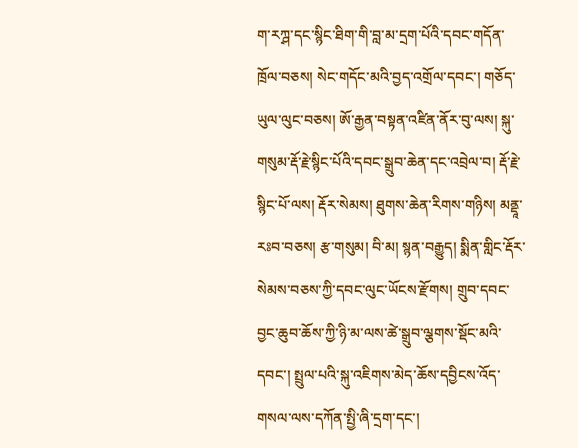ག་རཀྴ་དང་སྙིང་ཐིག་གི་བླ་མ་དྲག་པོའི་དབང་གདོན་ཁྲོལ་བཅས། སེང་གདོང་མའི་བྱད་འགྲོལ་དབང་། གཅོད་ཡུལ་ལུང་བཅས། ཨོ་རྒྱན་བསྟན་འཛིན་ནོར་བུ་ལས། སྐུ་གསུམ་རྡོ་རྗེ་སྙིང་པོའི་དབང་སྒྲུབ་ཆེན་དང་འབྲེལ་བ། རྡོ་རྗེ་སྙིང་པོ་ལས། རྡོར་སེམས། ཐུགས་ཆེན་རིགས་གཉིས། མནྡཱ་རཿབ་བཅས། རྩ་གསུམ། བི་མ། སྙན་བརྒྱུད། སྨིན་གླིང་རྡོར་སེམས་བཅས་ཀྱི་དབང་ལུང་ཡོངས་རྫོགས། གྲུབ་དབང་བྱང་ཆུབ་ཆོས་ཀྱི་ཉི་མ་ལས་ཚེ་སྒྲུབ་ལྕགས་སྡོང་མའི་དབང་། སྤྲུལ་པའི་སྐུ་འཇིགས་མེད་ཆོས་དབྱིངས་འོད་གསལ་ལས་དཀོན་སྤྱི་ཞི་དྲག་དང་།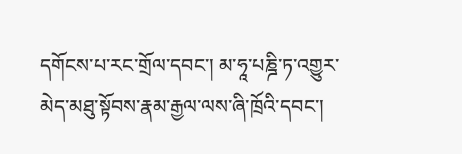དགོངས་པ་རང་གྲོལ་དབང་། མ་ཧཱ་པཎྜི་ཏ་འགྱུར་མེད་མཐུ་སྟོབས་རྣམ་རྒྱལ་ལས་ཞི་ཁྲོའི་དབང་།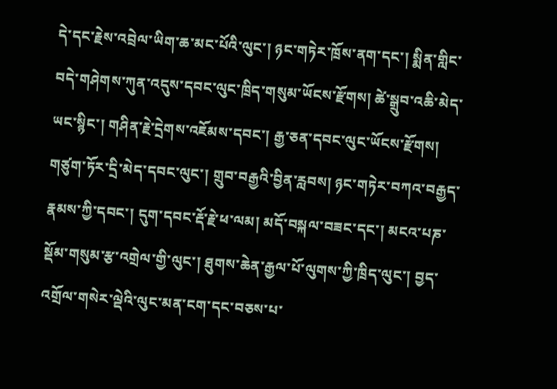དེ་དང་རྗེས་འབྲེལ་ཡིག་ཆ་མང་པོའི་ལུང་། ཉང་གཏེར་ཁྲོས་ནག་དང་། སྨིན་གླིང་བདེ་གཤེགས་ཀུན་འདུས་དབང་ལུང་ཁྲིད་གསུམ་ཡོངས་རྫོགས། ཚེ་སྒྲུབ་འཆི་མེད་ཡང་སྙིང་། གཤིན་རྗེ་དྲེགས་འཇོམས་དབང་། རྒྱ་ཅན་དབང་ལུང་ཡོངས་རྫོགས། གཙུག་ཏོར་དྲི་མེད་དབང་ལུང་། གྲུབ་བརྒྱའི་བྱིན་རླབས། ཉང་གཏེར་བཀའ་བརྒྱད་རྣམས་ཀྱི་དབང་། དུག་དབང་རྡོ་རྗེ་ཕ་ལམ། མདོ་བསྐལ་བཟང་དང་། མངའ་པཎ་སྡོམ་གསུམ་རྩ་འགྲེལ་གྱི་ལུང་། ཐུགས་ཆེན་རྒྱལ་པོ་ལུགས་ཀྱི་ཁྲིད་ལུང་། བྱད་འགྲོལ་གསེར་ལྡེའི་ལུང་མན་ངག་དང་བཅས་པ་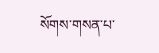སོགས་གསན་པ་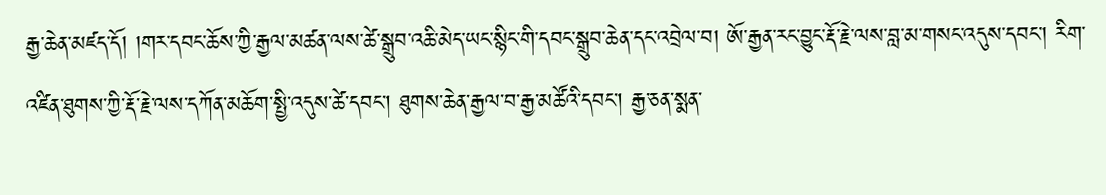རྒྱ་ཆེན་མཛད་དོ། །གར་དབང་ཆོས་ཀྱི་རྒྱལ་མཚན་ལས་ཚེ་སྒྲུབ་འཆི་མེད་ཡང་སྙིང་གི་དབང་སྒྲུབ་ཆེན་དང་འབྲེལ་བ། ཨོ་རྒྱན་རང་བྱུང་རྡོ་རྗེ་ལས་བླ་མ་གསང་འདུས་དབང་། རིག་འཛིན་ཐུགས་ཀྱི་རྡོ་རྗེ་ལས་དཀོན་མཆོག་སྤྱི་འདུས་ཚེ་དབང་། ཐུགས་ཆེན་རྒྱལ་བ་རྒྱ་མཚོའི་དབང་། རྒྱ་ཅན་སྨན་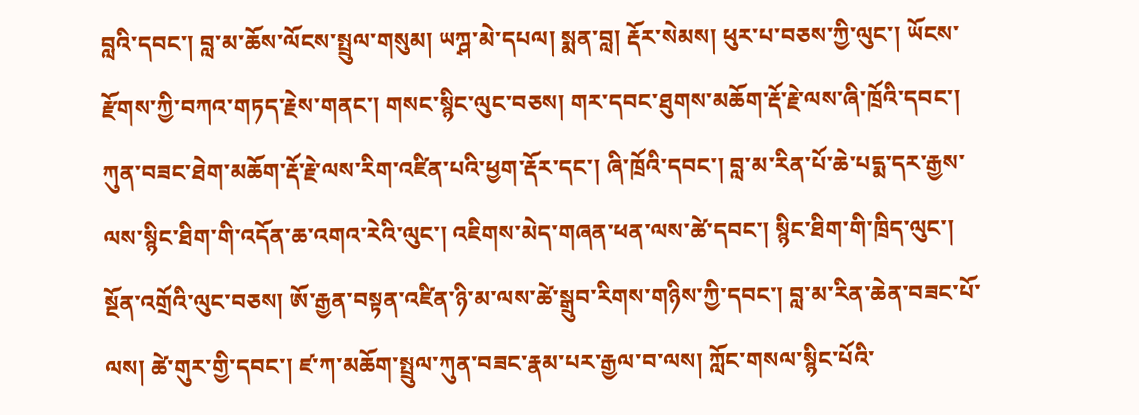བླའི་དབང་། བླ་མ་ཆོས་ལོངས་སྤྲུལ་གསུམ། ཡཀྴ་མེ་དཔལ། སྨན་བླ། རྡོར་སེམས། ཕུར་པ་བཅས་ཀྱི་ལུང་། ཡོངས་རྫོགས་ཀྱི་བཀའ་གཏད་རྗེས་གནང་། གསང་སྙིང་ལུང་བཅས། གར་དབང་ཐུགས་མཆོག་རྡོ་རྗེ་ལས་ཞི་ཁྲོའི་དབང་། ཀུན་བཟང་ཐེག་མཆོག་རྡོ་རྗེ་ལས་རིག་འཛིན་པའི་ཕྱག་རྡོར་དང་། ཞི་ཁྲོའི་དབང་། བླ་མ་རིན་པོ་ཆེ་པདྨ་དར་རྒྱས་ལས་སྙིང་ཐིག་གི་འདོན་ཆ་འགའ་རེའི་ལུང་། འཇིགས་མེད་གཞན་ཕན་ལས་ཚེ་དབང་། སྙིང་ཐིག་གི་ཁྲིད་ལུང་། སྔོན་འགྲོའི་ལུང་བཅས། ཨོ་རྒྱན་བསྟན་འཛིན་ཉི་མ་ལས་ཚེ་སྒྲུབ་རིགས་གཉིས་ཀྱི་དབང་། བླ་མ་རིན་ཆེན་བཟང་པོ་ལས། ཚེ་གུར་གྱི་དབང་། ཛ་ཀ་མཆོག་སྤྲུལ་ཀུན་བཟང་རྣམ་པར་རྒྱལ་བ་ལས། ཀློང་གསལ་སྙིང་པོའི་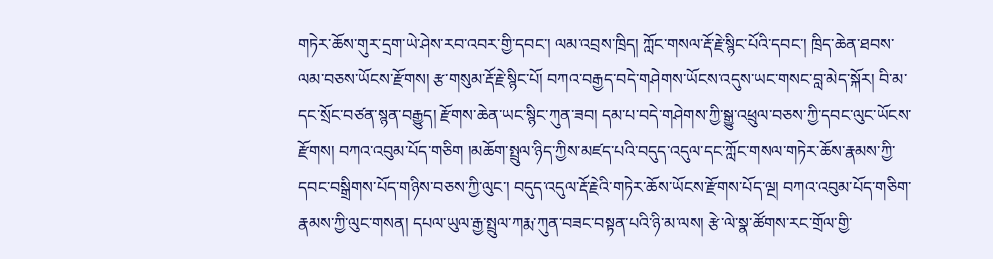གཏེར་ཆོས་གུར་དྲག་ཡེ་ཤེས་རབ་འབར་གྱི་དབང་། ལམ་འབྲས་ཁྲིད། ཀློང་གསལ་རྡོ་རྗེ་སྙིང་པོའི་དབང་། ཁྲིད་ཆེན་ཐབས་ལམ་བཅས་ཡོངས་རྫོགས། རྩ་གསུམ་རྡོ་རྗེ་སྙིང་པོ། བཀའ་བརྒྱད་བདེ་གཤེགས་ཡོངས་འདུས་ཡང་གསང་བླ་མེད་སྐོར། བི་མ་དང་སྲོང་བཙན་སྙན་བརྒྱུད། རྫོགས་ཆེན་ཡང་སྙིང་ཀུན་ཟབ། དམ་པ་བདེ་གཤེགས་ཀྱི་སྒྱུ་འཕྲུལ་བཅས་ཀྱི་དབང་ལུང་ཡོངས་རྫོགས། བཀའ་འབུམ་པོད་གཅིག །མཆོག་སྤྲུལ་ཉིད་ཀྱིས་མཛད་པའི་བདུད་འདུལ་དང་ཀློང་གསལ་གཏེར་ཆོས་རྣམས་ཀྱི་དབང་བསྒྲིགས་པོད་གཉིས་བཅས་ཀྱི་ལུང་། བདུད་འདུལ་རྡོ་རྗེའི་གཏེར་ཆོས་ཡོངས་རྫོགས་པོད་ལྔ། བཀའ་འབུམ་པོད་གཅིག་རྣམས་ཀྱི་ལུང་གསན། དཔལ་ཡུལ་རྒྱ་སྤྲུལ་ཀརྨ་ཀུན་བཟང་བསྟན་པའི་ཉི་མ་ལས། རྩེ་ལེ་སྣ་ཚོགས་རང་གྲོལ་གྱི་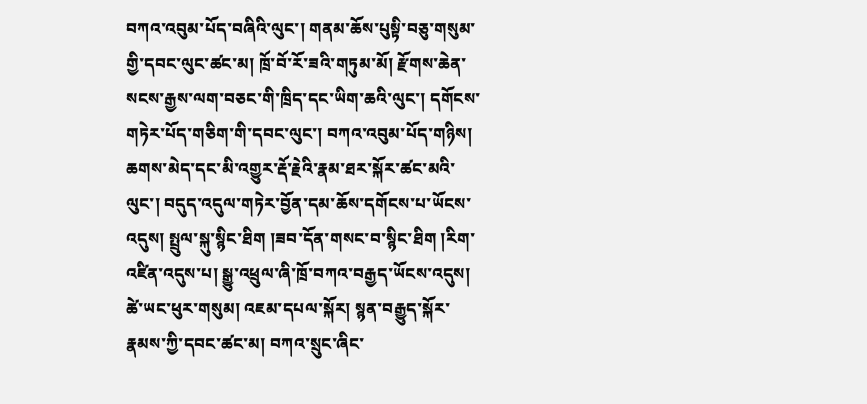བཀའ་འབུམ་པོད་བཞིའི་ལུང་། གནམ་ཆོས་པུསྟི་བཅུ་གསུམ་གྱི་དབང་ལུང་ཚང་མ། ཁྲོ་བོ་རོ་ཟའི་གཏུམ་མོ། རྫོགས་ཆེན་སངས་རྒྱས་ལག་བཅང་གི་ཁྲིད་དང་ཡིག་ཆའི་ལུང་། དགོངས་གཏེར་པོད་གཅིག་གི་དབང་ལུང་། བཀའ་འབུམ་པོད་གཉིས། ཆགས་མེད་དང་མི་འགྱུར་རྡོ་རྗེའི་རྣམ་ཐར་སྐོར་ཚང་མའི་ལུང་། བདུད་འདུལ་གཏེར་བྱོན་དམ་ཆོས་དགོངས་པ་ཡོངས་འདུས། སྤྲུལ་སྐུ་སྙིང་ཐིག །ཟབ་དོན་གསང་བ་སྙིང་ཐིག །རིག་འཛིན་འདུས་པ། སྒྱུ་འཕྲུལ་ཞི་ཁྲོ་བཀའ་བརྒྱད་ཡོངས་འདུས། ཚེ་ཡང་ཕུར་གསུམ། འཇམ་དཔལ་སྐོར། སྙན་བརྒྱུད་སྐོར་རྣམས་ཀྱི་དབང་ཚང་མ། བཀའ་སྲུང་ཞིང་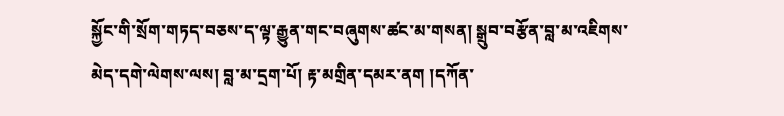སྐྱོང་གི་སྲོག་གཏད་བཅས་ད་ལྟ་རྒྱུན་གང་བཞུགས་ཚང་མ་གསན། སྒྲུབ་བརྩོན་བླ་མ་འཇིགས་མེད་དགེ་ལེགས་ལས། བླ་མ་དྲག་པོ། རྟ་མགྲིན་དམར་ནག །དཀོན་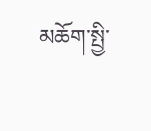མཆོག་སྤྱི་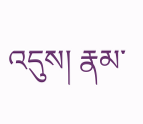འདུས། རྣམ་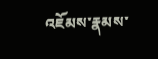འཇོམས་རྣམས་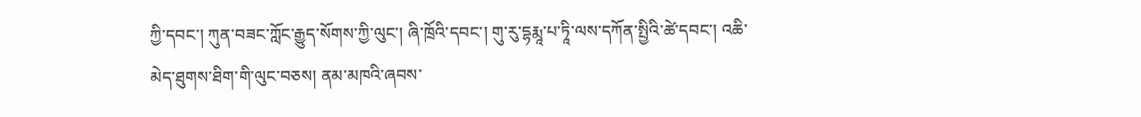ཀྱི་དབང་། ཀུན་བཟང་ཀློང་རྒྱུད་སོགས་ཀྱི་ལུང་། ཞི་ཁྲོའི་དབང་། གུ་རུ་དྷརྨཱ་པ་ཏཱི་ལས་དཀོན་སྤྱིའི་ཚེ་དབང་། འཆི་མེད་ཐུགས་ཐིག་གི་ལུང་བཅས། ནམ་མཁའི་ཞབས་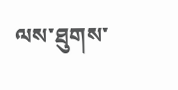ལས་ཐུགས་